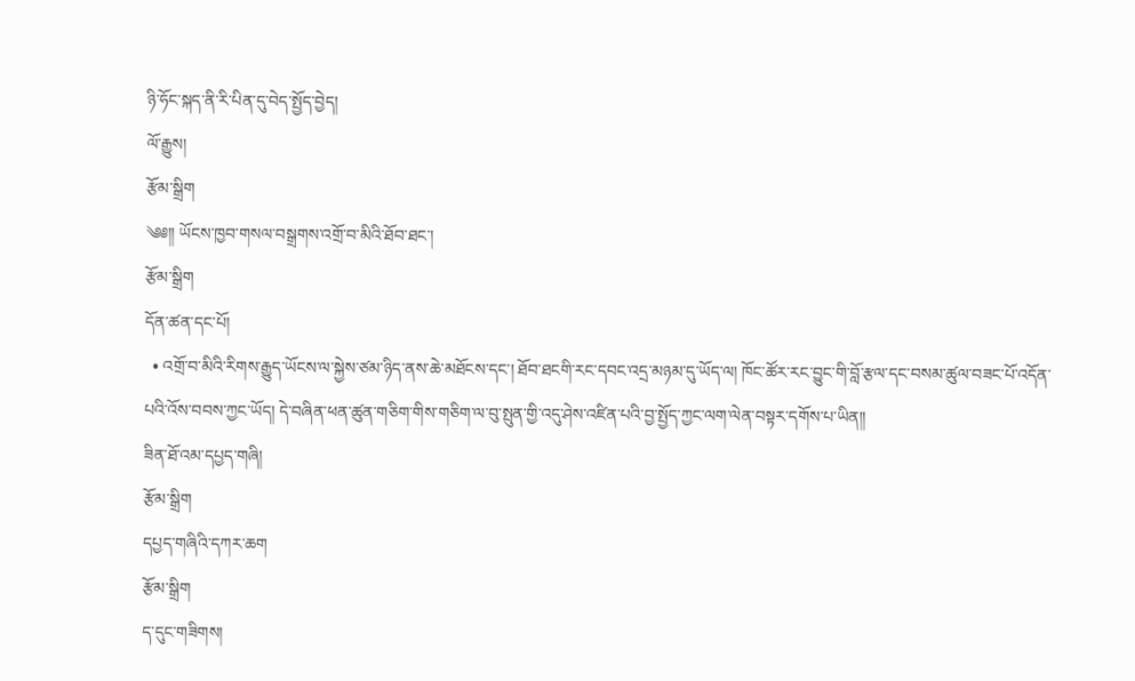ཉི་ཧོང་སྐད་ནི་རི་པིན་དུ་བེད་སྤྱོད་བྱེད།
ལོ་རྒྱུས།
རྩོམ་སྒྲིག
༄༅༎ ཡོངས་ཁྱབ་གསལ་བསྒྲགས་འགྲོ་བ་མིའི་ཐོབ་ཐང་།
རྩོམ་སྒྲིག
དོན་ཚན་དང་པོ།
  • འགྲོ་བ་མིའི་རིགས་རྒྱུད་ཡོངས་ལ་སྐྱེས་ཙམ་ཉིད་ནས་ཆེ་མཐོངས་དང་། ཐོབ་ཐངགི་རང་དབང་འདྲ་མཉམ་དུ་ཡོད་ལ། ཁོང་ཚོར་རང་བྱུང་གི་བློ་རྩལ་དང་བསམ་ཚུལ་བཟང་པོ་འདོན་པའི་འོས་བབས་ཀྱང་ཡོད། དེ་བཞིན་ཕན་ཚུན་གཅིག་གིས་གཅིག་ལ་བུ་སྤུན་གྱི་འདུ་ཤེས་འཛིན་པའི་བྱ་སྤྱོད་ཀྱང་ལག་ལེན་བསྟར་དགོས་པ་ཡིན༎
ཟིན་ཐོ་འམ་དཔྱད་གཞི།
རྩོམ་སྒྲིག
དཔྱད་གཞིའི་དཀར་ཆག
རྩོམ་སྒྲིག
ད་དུང་གཟིགས།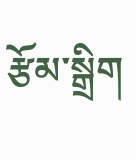རྩོམ་སྒྲིག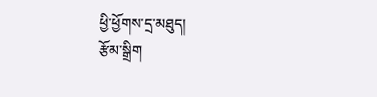ཕྱི་ཕྱོགས་དྲ་མཐུད།
རྩོམ་སྒྲིག